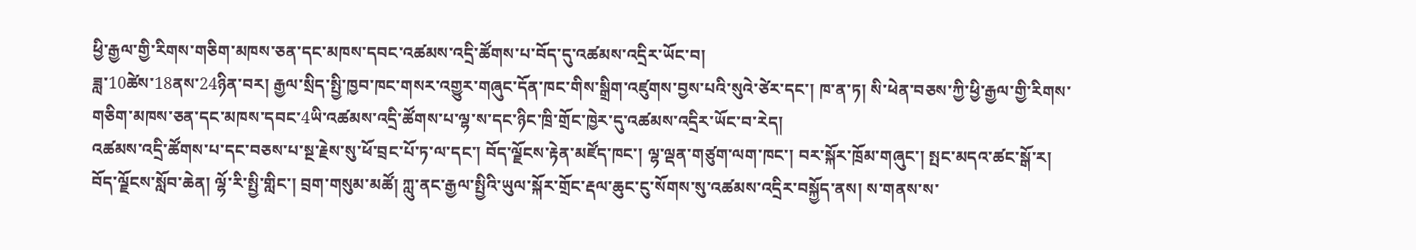ཕྱི་རྒྱལ་གྱི་རིགས་གཅིག་མཁས་ཅན་དང་མཁས་དབང་འཚམས་འདྲི་ཚོགས་པ་བོད་དུ་འཚམས་འདྲིར་ཡོང་བ།
ཟླ་10ཚེས་18ནས་24ཉིན་བར། རྒྱལ་སྲིད་སྤྱི་ཁྱབ་ཁང་གསར་འགྱུར་གཞུང་དོན་ཁང་གིས་སྒྲིག་འཛུགས་བྱས་པའི་སུའེ་ཙེར་དང་། ཁ་ན་ཏ། སི་ཕེན་བཅས་ཀྱི་ཕྱི་རྒྱལ་གྱི་རིགས་གཅིག་མཁས་ཅན་དང་མཁས་དབང་4ཡི་འཚམས་འདྲི་ཚོགས་པ་ལྷ་ས་དང་ཉིང་ཁྲི་གྲོང་ཁྱེར་དུ་འཚམས་འདྲིར་ཡོང་བ་རེད།
འཚམས་འདྲི་ཚོགས་པ་དང་བཅས་པ་སྔ་རྗེས་སུ་ཕོ་བྲང་པོ་ཏ་ལ་དང་། བོད་ལྗོངས་རྟེན་མཛོད་ཁང་། ལྷ་ལྡན་གཙུག་ལག་ཁང་། བར་སྐོར་ཁྲོམ་གཞུང་། སྤང་མདའ་ཚང་སྒོ་ར། བོད་ལྗོངས་སློབ་ཆེན། ལྷོ་རི་སྤྱི་གླིང་། བྲག་གསུམ་མཚོ། ཀླུ་ནང་རྒྱལ་སྤྱིའི་ཡུལ་སྐོར་གྲོང་རྡལ་ཆུང་ངུ་སོགས་སུ་འཚམས་འདྲིར་བསྐྱོད་ནས། ས་གནས་ས་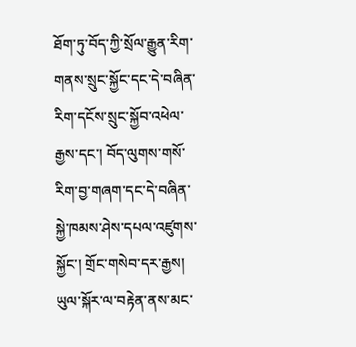ཐོག་ཏུ་བོད་ཀྱི་སྲོལ་རྒྱུན་རིག་གནས་སྲུང་སྐྱོང་དང་དེ་བཞིན་རིག་དངོས་སྲུང་སྐྱོབ་འཕེལ་རྒྱས་དང་། བོད་ལུགས་གསོ་རིག་བྱ་གཞག་དང་དེ་བཞིན་སྐྱེ་ཁམས་ཤེས་དཔལ་འཛུགས་སྐྱོང་། གྲོང་གསེབ་དར་རྒྱས། ཡུལ་སྐོར་ལ་བརྟེན་ནས་མང་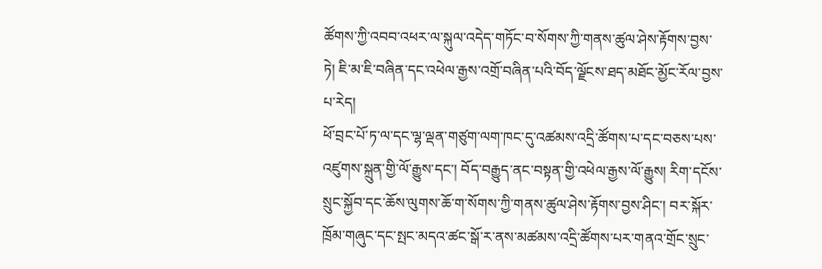ཚོགས་ཀྱི་འབབ་འཕར་ལ་སྐུལ་འདེད་གཏོང་བ་སོགས་ཀྱི་གནས་ཚུལ་ཤེས་རྟོགས་བྱས་ཏེ། ཇི་མ་ཇི་བཞིན་དང་འཕེལ་རྒྱས་འགྲོ་བཞིན་པའི་བོད་ལྗོངས་ཐད་མཐོང་མྱོང་རོལ་བྱས་པ་རེད།
ཕོ་བྲང་པོ་ཏ་ལ་དང་ལྷ་ལྡན་གཙུག་ལག་ཁང་དུ་འཚམས་འདྲི་ཚོགས་པ་དང་བཅས་པས་འཛུགས་སྐྲུན་གྱི་ལོ་རྒྱུས་དང་། བོད་བརྒྱུད་ནང་བསྟན་གྱི་འཕེལ་རྒྱས་ལོ་རྒྱུས། རིག་དངོས་སྲུང་སྐྱོབ་དང་ཆོས་ལུགས་ཆོ་ག་སོགས་ཀྱི་གནས་ཚུལ་ཤེས་རྟོགས་བྱས་ཤིང་། བར་སྐོར་ཁྲོམ་གཞུང་དང་སྤང་མདའ་ཚང་སྒོ་ར་ནས་མཚམས་འདྲི་ཚོགས་པར་གནའ་གྲོང་སྲུང་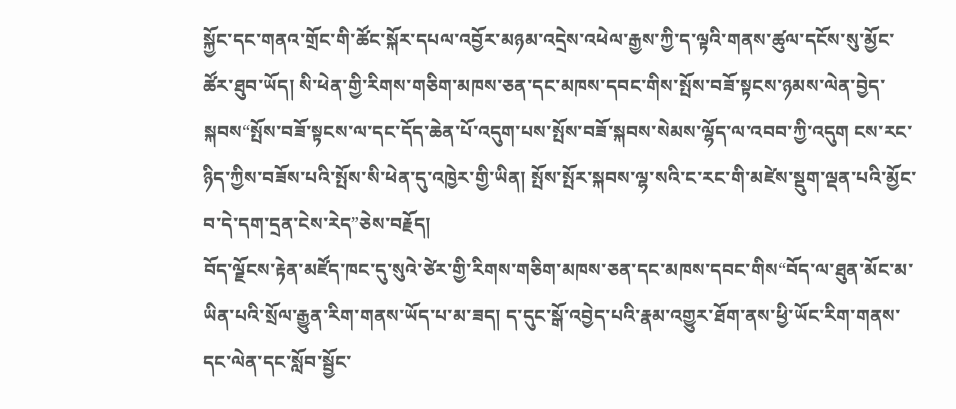སྐྱོང་དང་གནའ་གྲོང་གི་ཚོང་སྐོར་དཔལ་འབྱོར་མཉམ་འདྲེས་འཕེལ་རྒྱས་ཀྱི་ད་ལྟའི་གནས་ཚུལ་དངོས་སུ་མྱོང་ཚོར་ཐུབ་ཡོད། སི་ཕེན་གྱི་རིགས་གཅིག་མཁས་ཅན་དང་མཁས་དབང་གིས་སྤོས་བཟོ་སྟངས་ཉམས་ལེན་བྱེད་སྐབས“སྤོས་བཟོ་སྟངས་ལ་དང་དོད་ཆེན་པོ་འདུག་པས་སྤོས་བཟོ་སྐབས་སེམས་ལྷོད་ལ་འབབ་ཀྱི་འདུག ངས་རང་ཉིད་ཀྱིས་བཟོས་པའི་སྤོས་སི་ཕེན་དུ་འཁྱེར་གྱི་ཡིན། སྤོས་སྤོར་སྐབས་ལྷ་སའི་ང་རང་གི་མཛེས་སྡུག་ལྡན་པའི་མྱོང་བ་དེ་དག་དྲན་ངེས་རེད”ཅེས་བརྗོད།
བོད་ལྗོངས་རྟེན་མཛོད་ཁང་དུ་སུའེ་ཙེར་གྱི་རིགས་གཅིག་མཁས་ཅན་དང་མཁས་དབང་གིས“བོད་ལ་ཐུན་མོང་མ་ཡིན་པའི་སྲོལ་རྒྱུན་རིག་གནས་ཡོད་པ་མ་ཟད། ད་དུང་སྒོ་འབྱེད་པའི་རྣམ་འགྱུར་ཐོག་ནས་ཕྱི་ཡོང་རིག་གནས་དང་ལེན་དང་སློབ་སྦྱོང་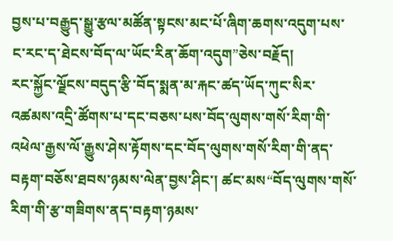བྱས་པ་བརྒྱུད་སྒྱུ་རྩལ་མཚོན་སྟངས་མང་པོ་ཞིག་ཆགས་འདུག་པས་ང་རང་ད་ཐེངས་བོད་ལ་ཡོང་རིན་ཆོག་འདུག”ཅེས་བརྗོད།
རང་སྐྱོང་ལྗོངས་བདུད་རྩི་བོད་སྨན་མ་རྐང་ཚད་ཡོད་ཀུང་སིར་འཚམས་འདྲི་ཚོགས་པ་དང་བཅས་པས་བོད་ལུགས་གསོ་རིག་གི་འཕེལ་རྒྱས་ལོ་རྒྱུས་ཤེས་རྟོགས་དང་བོད་ལུགས་གསོ་རིག་གི་ནད་བརྟག་བཅོས་ཐབས་ཉམས་ལེན་བྱས་ཤིང་། ཚང་མས“བོད་ལུགས་གསོ་རིག་གི་རྩ་གཟིགས་ནད་བརྟག་ཉམས་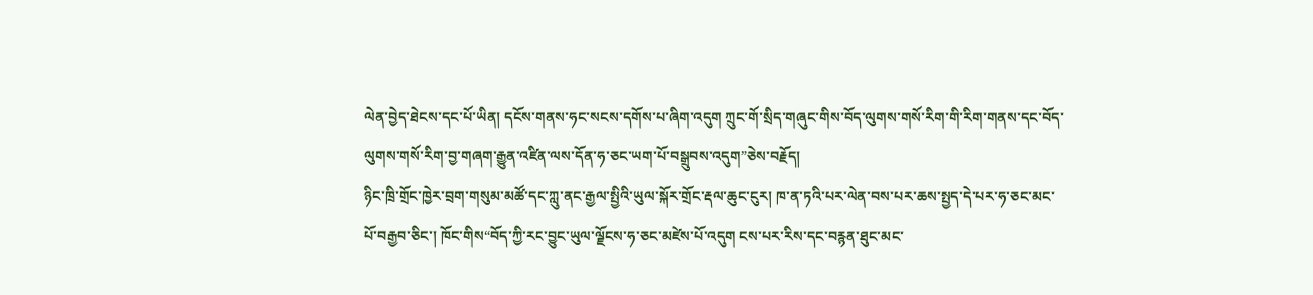ལེན་བྱེད་ཐེངས་དང་པོ་ཡིན། དངོས་གནས་ཧང་སངས་དགོས་པ་ཞིག་འདུག ཀྲུང་གོ་སྲིད་གཞུང་གིས་བོད་ལུགས་གསོ་རིག་གི་རིག་གནས་དང་བོད་ལུགས་གསོ་རིག་བྱ་གཞག་རྒྱུན་འཛིན་ལས་དོན་ཧ་ཅང་ཡག་པོ་བསྒྲུབས་འདུག”ཅེས་བརྗོད།
ཉིང་ཁྲི་གྲོང་ཁྱེར་བྲག་གསུམ་མཚོ་དང་ཀླུ་ནང་རྒྱལ་སྤྱིའི་ཡུལ་སྐོར་གྲོང་རྡལ་ཆུང་ངུར། ཁ་ན་ཏའི་པར་ལེན་བས་པར་ཆས་སྤྱད་དེ་པར་ཧ་ཅང་མང་པོ་བརྒྱབ་ཅིང་། ཁོང་གིས“བོད་ཀྱི་རང་བྱུང་ཡུལ་ལྗོངས་ཧ་ཅང་མཛེས་པོ་འདུག ངས་པར་རིས་དང་བརྙན་ཐུང་མང་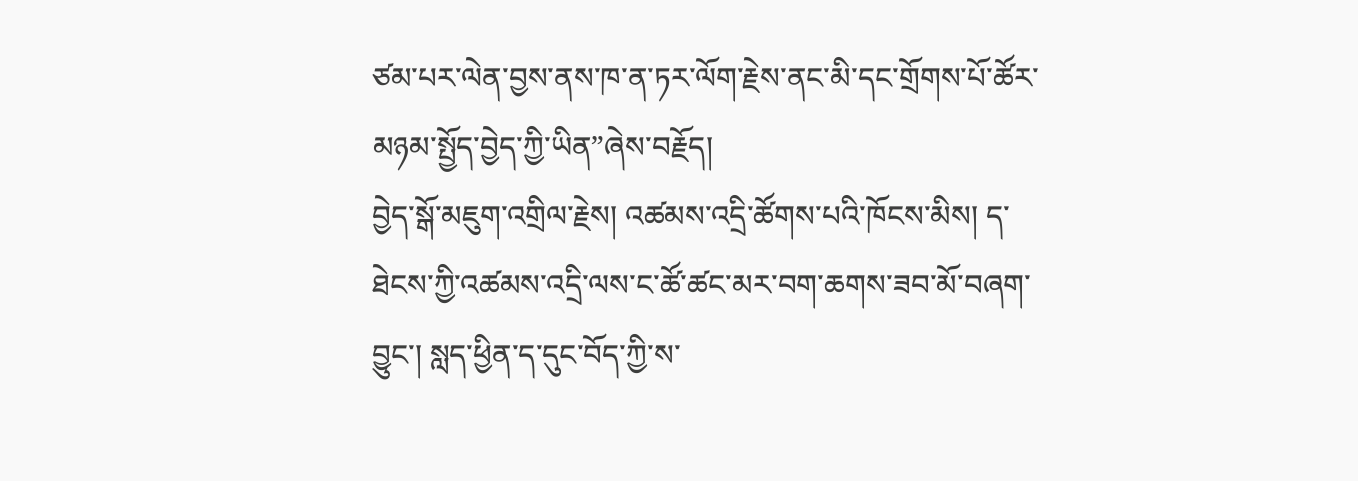ཙམ་པར་ལེན་བྱས་ནས་ཁ་ན་ཏར་ལོག་རྗེས་ནང་མི་དང་གྲོགས་པོ་ཚོར་མཉམ་སྤྱོད་བྱེད་ཀྱི་ཡིན”ཞེས་བརྗོད།
བྱེད་སྒོ་མཇུག་འགྲིལ་རྗེས། འཚམས་འདྲི་ཚོགས་པའི་ཁོངས་མིས། ད་ཐེངས་ཀྱི་འཚམས་འདྲི་ལས་ང་ཚོ་ཚང་མར་བག་ཆགས་ཟབ་མོ་བཞག་བྱུང་། སླད་ཕྱིན་ད་དུང་བོད་ཀྱི་ས་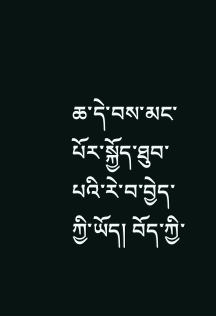ཆ་དེ་བས་མང་པོར་སྐྱོད་ཐུབ་པའི་རེ་བ་བྱེད་ཀྱི་ཡོད། བོད་ཀྱི་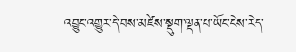འབྱུང་འགྱུར་དེ་བས་མཛེས་སྡུག་ལྡན་པ་ཡོང་ངེས་རེད་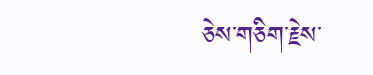ཅེས་གཅིག་རྗེས་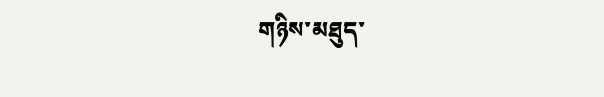གཉིས་མཐུད་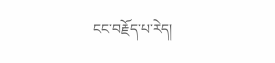ངང་བརྗོད་པ་རེད།